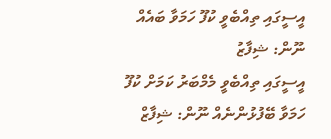އީސީގައި ތިއްބެވީ ކުފޫ ހަމަވާ ބައެއް ނޫން: ޝިފާޒު
އީސީގައި ތިއްބެވީ މެމްބަރު ކަމަށް ކުފޫ ހަމަވާ ބޭފުޅުންނެއް ނޫން: ޝިފާޒް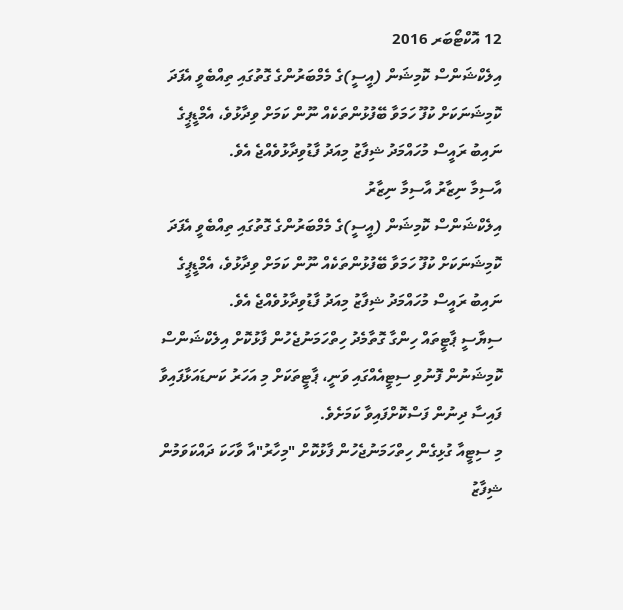12 އޮކްޓޯބަރ 2016
އިލެކްޝަންސް ކޮމިޝަން (އީސީ)ގެ މެމްބަރުންގެ ގޮތުގައި ތިއްބެވީ އެފަދަ ކޮމިޝަނަކަށް ކުފޫ ހަމަވާ ބޭފުޅުންތަކެއް ނޫން ކަމަށް ވިދާޅުވެ، އެމްޑީޕީގެ ނައިބު ރައީސް މުހައްމަދު ޝިފާޒު މިއަދު ފާޑުވިދާޅުވެއްޖެ އެވެ.
އާސިމާ ނިޒާރު އާސިމާ ނިޒާރު
އިލެކްޝަންސް ކޮމިޝަން (އީސީ)ގެ މެމްބަރުންގެ ގޮތުގައި ތިއްބެވީ އެފަދަ ކޮމިޝަނަކަށް ކުފޫ ހަމަވާ ބޭފުޅުންތަކެއް ނޫން ކަމަށް ވިދާޅުވެ، އެމްޑީޕީގެ ނައިބު ރައީސް މުހައްމަދު ޝިފާޒު މިއަދު ފާޑުވިދާޅުވެއްޖެ އެވެ.
ސިޔާސީ ޕާޓީތައް ހިންގާ ގޮތާމެދު ހިތްހަމަނުޖެހުން ފާޅުކޮށް އިލެކްޝަންސް ކޮމިޝަނުން ފޮނުވި ސިޓީއެއްގައި ވަނީ، ޕާޓީތަކަށް މި އަހަރު ކަނޑައަޅާފައިވާ ފައިސާ ދިނުން ފަސްކޮށްފައިވާ ކަމަށެވެ.
މި ސިޓީއާ ގުޅިގެން ހިތްހަމަނުޖެހުން ފާޅުކޮށް "މިހާރު"އާ ވާހަކަ ދައްކަވަމުން ޝިފާޒު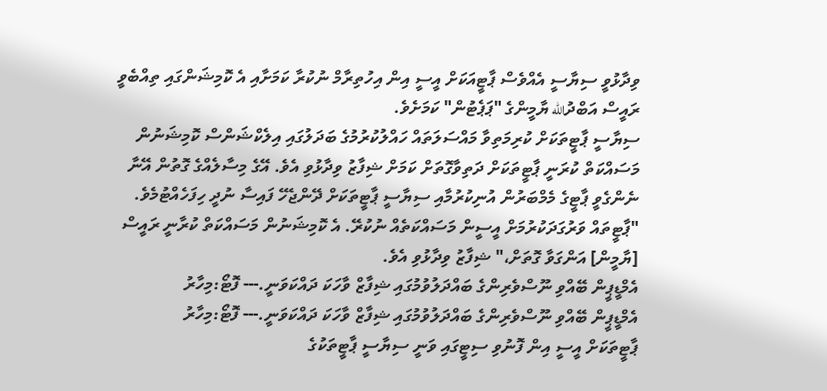ވިދާޅުވީ ސިޔާސީ އެއްވެސް ޕާޓީއަކަށް އީސީ އިން އިހުތިރާމް ނުކުރާ ކަމަށާއި އެ ކޮމިޝަންގައި ތިއްބެވީ ރައީސް އަބްދުالله ޔާމީންގެ "ޕަޕެޓުން" ކަމަށެވެ.
ސިޔާސީ ޕާޓީތަކަށް ކުރިމަތިވާ މައްސަލަތައް ހައްލުކުރުމުގެ ބަދަލުގައި އިލެކްޝަންސް ކޮމިޝަނުން މަސައްކަތް ކުރަނީ ޕާޓީތަކަށް ދަތިވާގޮތަށް ކަމަށް ޝިފާޒު ވިދާޅުވި އެވެ. އޭގެ މިސާލެއްގެ ގޮތުން އޭނާ ނެންގެވީ ޕާޓީގެ މެމްބަރުން އުނިކުރުމާއި ސިޔާސީ ޕާޓީތަކަށް ދޭންޖެހޭ ފައިސާ ނުދީ ހިފަހެއްޓުމެވެ.
"ޕާޓީތައް ވަރުގަދަކުރުމަށް އީސީން މަސައްކަތެއް ނުކުރޭ. އެ ކޮމިޝަނުން މަސައްކަތް ކުރާނީ ރައީސް [ޔާމީން] އަންގަވާ ގޮތަށް،" ޝިފާޒު ވިދާޅުވި އެވެ.
އެމްޑީޕީން ބޭއްވި ނޫސްވެރިންގެ ބައްދަލުވުމުގައި ޝިފާޒް ވާހަކަ ދައްކަވަނީ.--- ފޮޓޯ:މިހާރު
އެމްޑީޕީން ބޭއްވި ނޫސްވެރިންގެ ބައްދަލުވުމުގައި ޝިފާޒް ވާހަކަ ދައްކަވަނީ.--- ފޮޓޯ:މިހާރު
ޕާޓީތަކަށް އީސީ އިން ފޮނުވި ސިޓީގައި ވަނީ ސިޔާސީ ޕާޓީތަކުގެ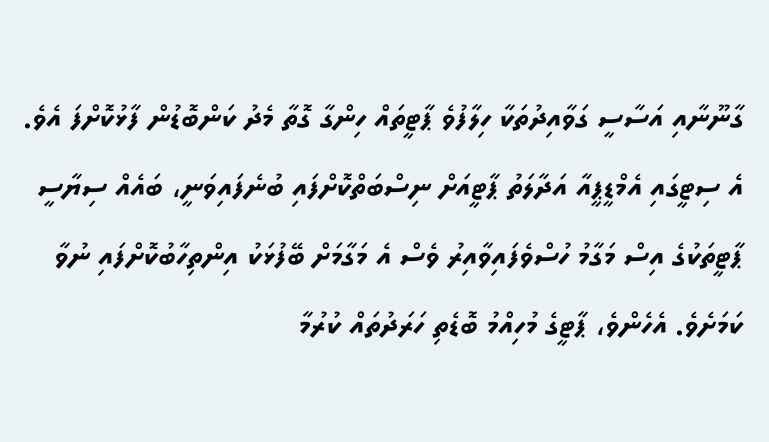ގާނޫނާއި އަސާސީ ގަވާއިދުތަކާ ހިލާފުވެ ޕާޓީތައް ހިންގާ ގޮތާ މެދު ކަންބޮޑުން ފާޅުކޮށްފަ އެވެ. އެ ސިޓީގައި އެމްޑީޕީއާ އަދާލަތު ޕާޓީއަށް ނިސްބަތްކޮށްފައި ބުނެފައިވަނީ، ބައެއް ސިޔާސީ ޕާޓީތަކުގެ އިސް މަގާމު ހުސްވެފައިވާއިރު ވެސް އެ މަގާމަށް ބޭފުޅަކު އިންތިހާބުކޮށްފައި ނުވާ ކަމަށެވެ. އެހެންވެ، ޕާޓީގެ މުހިއްމު ބޮޑެތި ހަރަދުތައް ކުރުމާ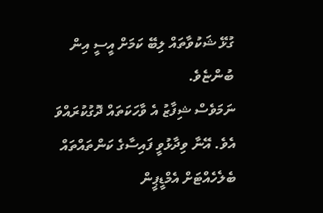ގުޅޭ ޝަކުވާތައް ލިބޭ ކަމަށް އީސީ އިން ބުންޏެވެ.
ނަމަވެސް ޝިފާޒު އެ ވާހަކަތައް ދޮގުކުރައްވަ އެވެ. އޭނާ ވިދާޅުވީ ފައިސާގެ ކަންތައްތައް ބެލެހެއްޓަށް އެމްޑީޕީން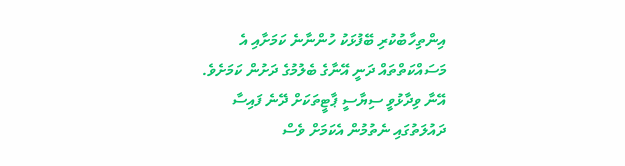އިންތިހާބުކުރި ބޭފުޅަކު ހުންނާނެ ކަމަށާއި އެ މަސައްކަތްތައް ދަނީ އޭނާގެ ބެލުމުގެ ދަށުން ކަމަށެވެ.
އޭނާ ވިދާޅުވީ ސިޔާސީ ޕާޓީތަކަށް ދޭނެ ފައިސާ ދައުލަތުގައި ނެތުމުން އެކަމަށް ވެސް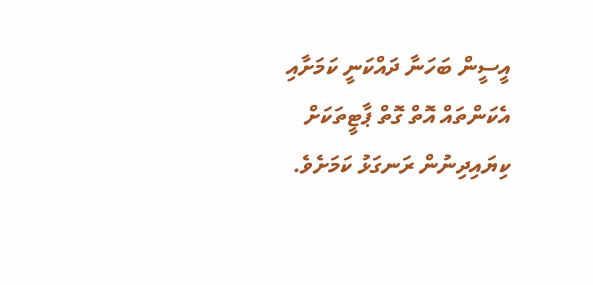އީސީން ބަހަނާ ދައްކަނީ ކަމަށާއި އެކަންތައް އޮތް ގޮތް ޕާޓީތަކަށް ކިޔައިދިނުން ރަނގަޅު ކަމަށެވެ.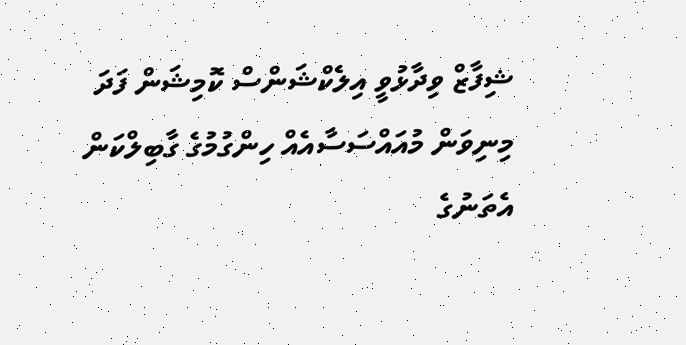ޝިފާޒް ވިދާޅުވީ އިލެކްޝަންސް ކޮމިޝަން ފަދަ މިނިވަން މުއައްސަސާއެއް ހިންގުމުގެ ގާބިލްކަން އެތަނުގެ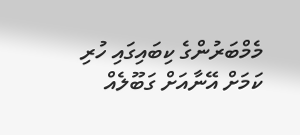މެމްބަރުންގެ ކިބައިގައި ހުރި ކަމަށް އޭނާއަށް ގަބޫލެއް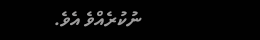ނުކުރެއްވެ އެވެ.